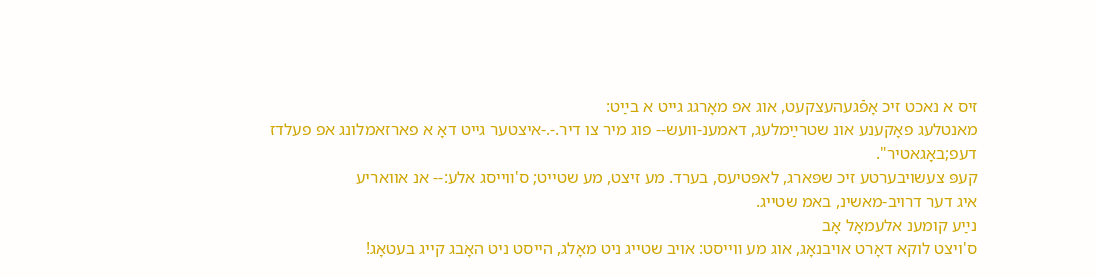זיס א נאכט זיכ אָפֿגעהעצקעט, אוג אפ מאָרגג גייט א בײַט:
מאנטלעג פאָקענע אונ שטרײַמלעג, דאמענ-וועש-- פוג מיר צו דיר.-.-איצטער גייט דאָ א פארזאמלונג אפ פעלדז דעפ;באָגאטיר".
קעפּ צעשויבערטע זיכ שפּארג, לאפּטיעס, בערד. מע זיצט, מע שטייט; ס'װייסג אלע:-- אנ אוואריע
איג דער דרויב-מאשינ, באמ שטייג.
נײַע קומענ אלעמאָל אָב
ס'ויצט לוקא דאָרט אױבנאָג, אוג מע װייסט: אויב שטייג ניט מאָלג, הייסט ניט האָבג קייג בעטאָג!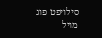סילויפט פוג מויל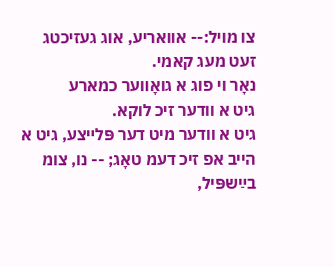צו מויל:-- אוואריע, אוג געזיכטג זעט מעג קאמי.
נאָר וי פוג א גואָװער כמארע
גיט א וודער זיכ לוקא.
גיט א וודער מיט דער פּלײצע, גיט א הייב אפ זיכ דעמ טאָג; -- נו, צומ בײַשפּיל,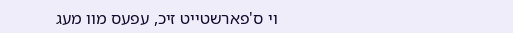וי ס'פארשטייט זיכ, עפעס מוו מעג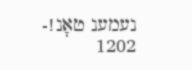נעמענ טאָנ!-
1202